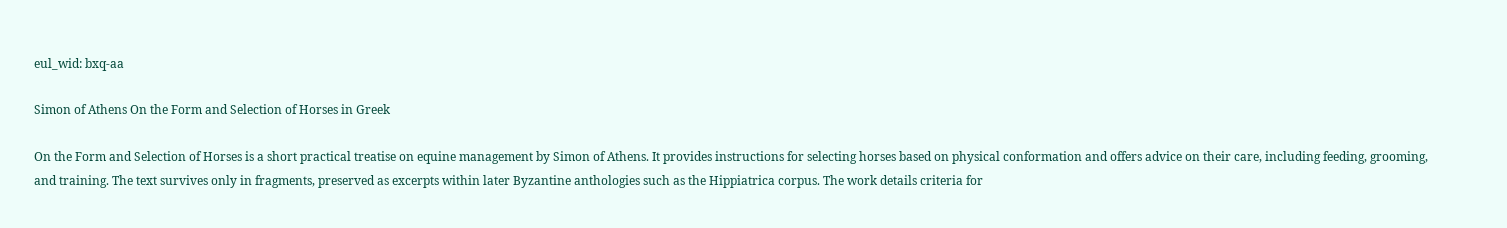eul_wid: bxq-aa

Simon of Athens On the Form and Selection of Horses in Greek

On the Form and Selection of Horses is a short practical treatise on equine management by Simon of Athens. It provides instructions for selecting horses based on physical conformation and offers advice on their care, including feeding, grooming, and training. The text survives only in fragments, preserved as excerpts within later Byzantine anthologies such as the Hippiatrica corpus. The work details criteria for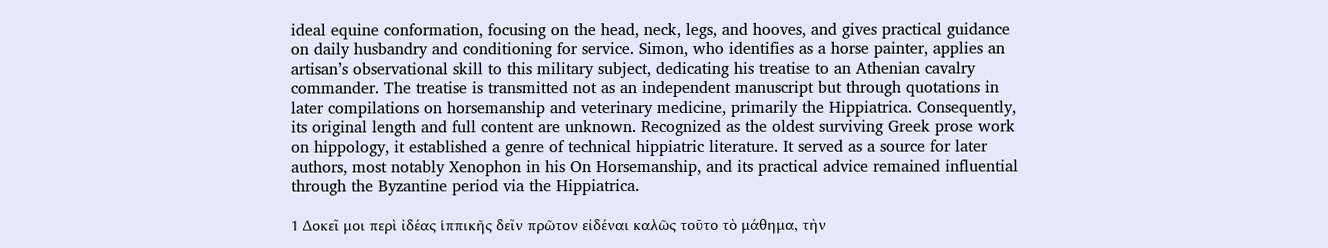ideal equine conformation, focusing on the head, neck, legs, and hooves, and gives practical guidance on daily husbandry and conditioning for service. Simon, who identifies as a horse painter, applies an artisan’s observational skill to this military subject, dedicating his treatise to an Athenian cavalry commander. The treatise is transmitted not as an independent manuscript but through quotations in later compilations on horsemanship and veterinary medicine, primarily the Hippiatrica. Consequently, its original length and full content are unknown. Recognized as the oldest surviving Greek prose work on hippology, it established a genre of technical hippiatric literature. It served as a source for later authors, most notably Xenophon in his On Horsemanship, and its practical advice remained influential through the Byzantine period via the Hippiatrica.

1 Δοκεῖ μοι περὶ ἰδέας ἱππικῆς δεῖν πρῶτον εἰδέναι καλῶς τοῦτο τὸ μάθημα, τὴν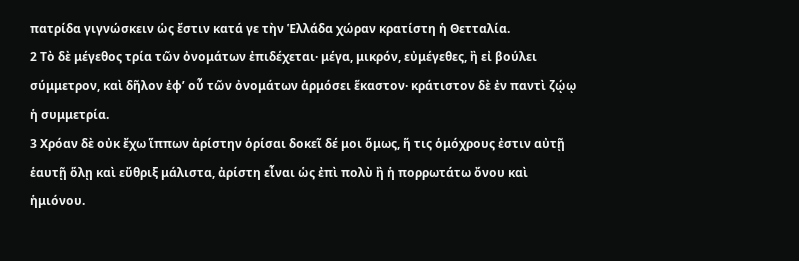πατρίδα γιγνώσκειν ὡς ἔστιν κατά γε τὴν Ἑλλάδα χώραν κρατίστη ἡ Θετταλία.
2 Τὸ δὲ μέγεθος τρία τῶν ὀνομάτων ἐπιδέχεται· μέγα, μικρόν, εὐμέγεθες, ἢ εἰ βούλει σύμμετρον, καὶ δῆλον ἐφ’ οὗ τῶν ὀνομάτων ἁρμόσει ἕκαστον· κράτιστον δὲ ἐν παντὶ ζῴῳ ἡ συμμετρία.
3 Χρόαν δὲ οὐκ ἔχω ἵππων ἀρίστην ὁρίσαι δοκεῖ δέ μοι ὅμως, ἥ τις ὁμόχρους ἐστιν αὐτῇ ἑαυτῇ ὅλῃ καὶ εὔθριξ μάλιστα, ἀρίστη εἶναι ὡς ἐπὶ πολὺ ἢ ἡ πορρωτάτω ὄνου καὶ ἡμιόνου.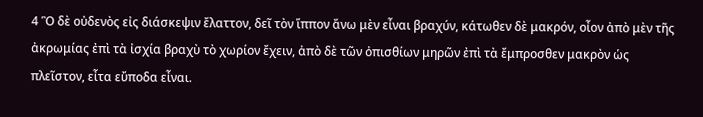4 Ὃ δὲ οὐδενὸς εἰς διάσκεψιν ἔλαττον, δεῖ τὸν ἵππον ἄνω μὲν εἶναι βραχύν, κάτωθεν δὲ μακρόν, οἶον ἀπὸ μὲν τῆς ἀκρωμίας ἐπὶ τὰ ἰσχία βραχὺ τὸ χωρίον ἔχειν, ἀπὸ δὲ τῶν ὀπισθίων μηρῶν ἐπὶ τὰ ἔμπροσθεν μακρὸν ὡς πλεῖστον, εἶτα εὔποδα εἶναι.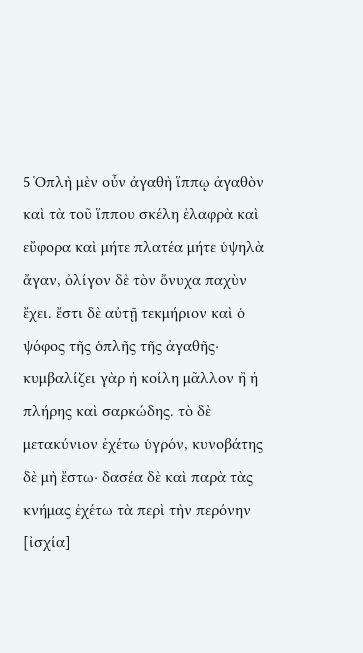5 Ὁπλὴ μὲν οὖν ἀγαθὴ ἵππῳ ἀγαθὸν καὶ τὰ τοῦ ἵππου σκέλη ἐλαφρὰ καὶ εὔφορα καὶ μήτε πλατέα μήτε ὑψηλὰ ἄγαν, ὀλίγον δὲ τὸν ὄνυχα παχὺν ἔχει. ἔστι δὲ αὐτῇ τεκμήριον καὶ ὁ ψόφος τῆς ὁπλῆς τῆς ἀγαθῆς· κυμβαλίζει γὰρ ἡ κοίλη μᾶλλον ἢ ἡ πλήρης καὶ σαρκώδης. τὸ δὲ μετακύνιον ἐχέτω ὑγρόν, κυνοβάτης δὲ μὴ ἔστω· δασέα δὲ καὶ παρὰ τὰς κνήμας ἐχέτω τὰ περὶ τὴν περόνην [ἰσχία]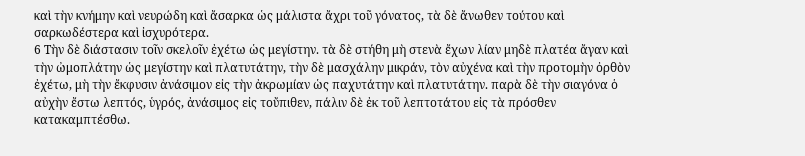καὶ τὴν κνήμην καὶ νευρώδη καὶ ἄσαρκα ὡς μάλιστα ἄχρι τοῦ γόνατος, τὰ δὲ ἄνωθεν τούτου καὶ σαρκωδέστερα καὶ ἰσχυρότερα.
6 Τὴν δὲ διάστασιν τοῖν σκελοῖν ἐχέτω ὡς μεγίστην. τὰ δὲ στήθη μὴ στενὰ ἔχων λίαν μηδὲ πλατέα ἄγαν καὶ τὴν ὠμοπλάτην ὡς μεγίστην καὶ πλατυτάτην, τὴν δὲ μασχάλην μικράν, τὸν αὐχένα καὶ τὴν προτομὴν ὀρθὸν ἐχέτω, μὴ τὴν ἔκφυσιν ἀνάσιμον εἰς τὴν ἀκρωμίαν ὡς παχυτάτην καὶ πλατυτάτην. παρὰ δὲ τὴν σιαγόνα ὁ αὐχὴν ἔστω λεπτός, ὑγρός, ἀνάσιμος εἰς τοὔπιθεν, πάλιν δὲ ἐκ τοῦ λεπτοτάτου εἰς τὰ πρόσθεν κατακαμπτέσθω.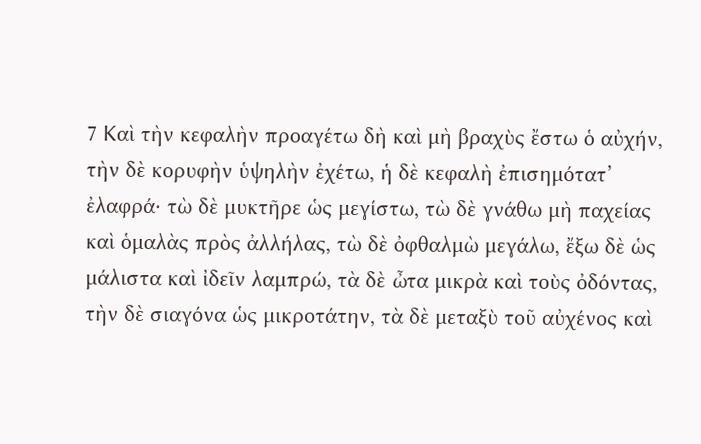7 Καὶ τὴν κεφαλὴν προαγέτω δὴ καὶ μὴ βραχὺς ἔστω ὁ αὐχήν, τὴν δὲ κορυφὴν ὑψηλὴν ἐχέτω, ἡ δὲ κεφαλὴ ἐπισημότατ’ ἐλαφρά· τὼ δὲ μυκτῆρε ὡς μεγίστω, τὼ δὲ γνάθω μὴ παχείας καὶ ὁμαλὰς πρὸς ἀλλήλας, τὼ δὲ ὀφθαλμὼ μεγάλω, ἔξω δὲ ὡς μάλιστα καὶ ἰδεῖν λαμπρώ, τὰ δὲ ὦτα μικρὰ καὶ τοὺς ὀδόντας, τὴν δὲ σιαγόνα ὡς μικροτάτην, τὰ δὲ μεταξὺ τοῦ αὐχένος καὶ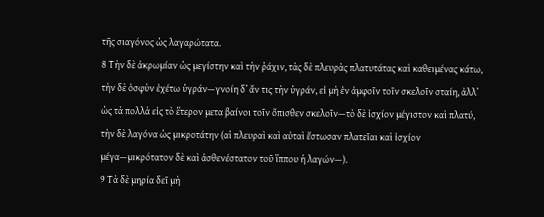τῆς σιαγόνος ὡς λαγαρώτατα.
8 Τὴν δὲ ἀκρωμίαν ὡς μεγίστην καὶ τὴν ῥάχιν, τὰς δὲ πλευρὰς πλατυτάτας καὶ καθειμένας κάτω, τὴν δὲ ὀσφὺν ἐχέτω ὑγράν—γνοίη δ’ ἄν τις τὴν ὑγράν, εἰ μὴ ἐν ἀμφοῖν τοῖν σκελοῖν σταίη, ἀλλ’ ὡς τὰ πολλὰ εἰς τὸ ἕτερον μετα βαίνοι τοῖν ὄπισθεν σκελοῖν—τὸ δὲ ἰσχίον μέγιστον καὶ πλατύ, τὴν δὲ λαγόνα ὡς μικροτάτην (αἱ πλευραὶ καὶ αὐταὶ ἔστωσαν πλατεῖαι καὶ ἰσχίον μέγα—μικρότατον δὲ καὶ ἀσθενέστατον τοῦ ἵππου ἡ λαγών—).
9 Τὰ δὲ μηρία δεῖ μὴ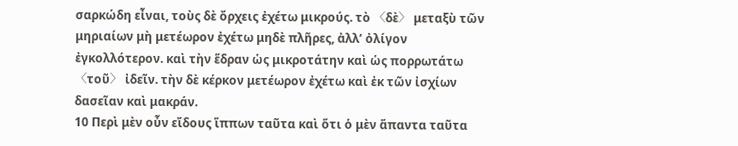σαρκώδη εἶναι, τοὺς δὲ ὄρχεις ἐχέτω μικρούς. τὸ 〈δὲ〉 μεταξὺ τῶν μηριαίων μὴ μετέωρον ἐχέτω μηδὲ πλῆρες, ἀλλ’ ὀλίγον ἐγκολλότερον. καὶ τὴν ἕδραν ὡς μικροτάτην καὶ ὡς πορρωτάτω 〈τοῦ〉 ἰδεῖν. τὴν δὲ κέρκον μετέωρον ἐχέτω καὶ ἐκ τῶν ἰσχίων δασεῖαν καὶ μακράν.
10 Περὶ μὲν οὖν εἴδους ἵππων ταῦτα καὶ ὅτι ὁ μὲν ἅπαντα ταῦτα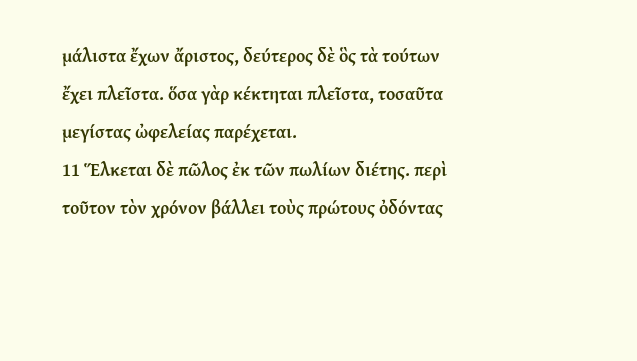μάλιστα ἔχων ἄριστος, δεύτερος δὲ ὃς τὰ τούτων ἔχει πλεῖστα. ὅσα γὰρ κέκτηται πλεῖστα, τοσαῦτα μεγίστας ὠφελείας παρέχεται.
11 Ἕλκεται δὲ πῶλος ἐκ τῶν πωλίων διέτης. περὶ τοῦτον τὸν χρόνον βάλλει τοὺς πρώτους ὀδόντας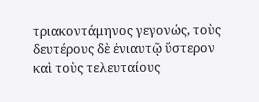τριακοντάμηνος γεγονώς, τοὺς δευτέρους δὲ ἐνιαυτῷ ὕστερον καὶ τοὺς τελευταίους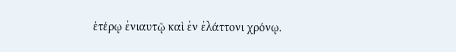ἑτέρῳ ἐνιαυτῷ καὶ ἐν ἐλάττονι χρόνῳ.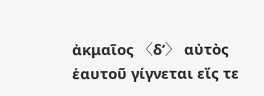ἀκμαῖος 〈δ’〉 αὐτὸς ἑαυτοῦ γίγνεται εἴς τε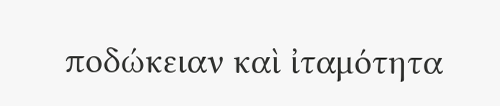ποδώκειαν καὶ ἰταμότητα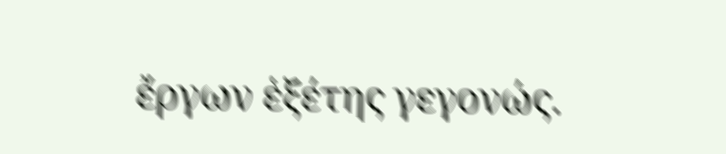ἔργων ἑξέτης γεγονώς.